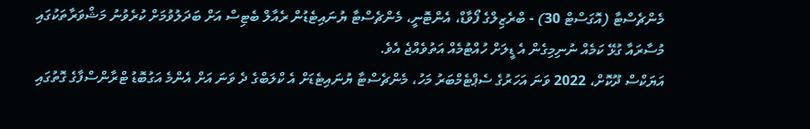މެންޗެސްޓާ (އޮގަސްޓް 30) - ބްރެޒިލްގެ ފޯވާޑް، އެންޓޮނީ، މެންޗެސްޓާ ޔުނައިޓެޑުން ރެއާލް ބެޓިސް އަށް ބަދަލުވުމަށް ކުރެވުނު މަޝްވަރާތަކުގައި މުސާރައާ ގުޅޭ ކަމެއް ނުނިމިގެން އެ ޑީލަށް ހުއްޓުމެއް އަތުވެއްޖެ އެވެ.
އަޔަކްސް ދޫކޮށް، 2022 ވަނަ އަހަރުގެ ސެޕްޓެމްބަރު މަހު، މެންޗެސްޓާ ޔުނައިޓެޑަށް އެ ކްލަބްގެ ދެ ވަނަ އަށް އެންމެ އަގުބޮޑު ޓްރާންސްފާގެ ގޮތުގައި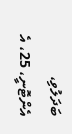ބަދަލުވި، އެންޓޮނީ، 25، އެ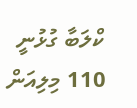ކްލަބާ ގުޅުނީ 110 މިލިއަން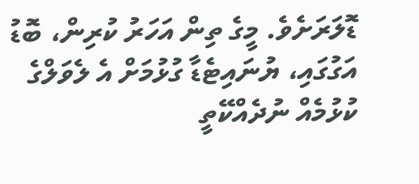ޑޮލަރަށެވެ. މީގެ ތިން އަހަރު ކުރިން، ބޮޑު އަގުގައި، ޔުނައިޓެޑާ ގުޅުމަށް އެ ލެވަލްގެ ކުޅުމެއް ނުދެއްކޭތީ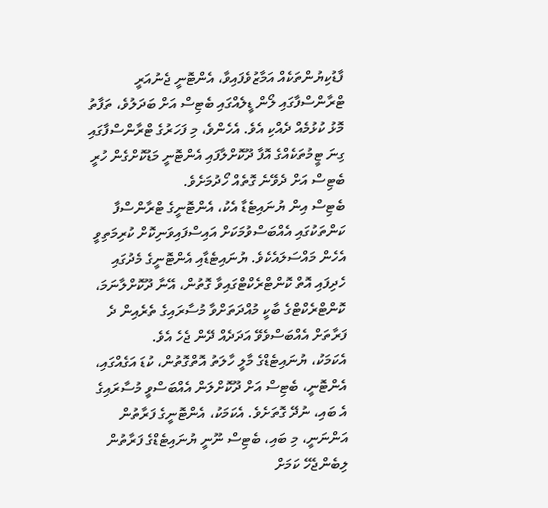ފާޑުކިޔުންތަކެއް އަމާޒުވެފައިވާ، އެންޓޮނީ ޖެނުއަރީ ޓްރާންސްފާގައި ލޯން ޑީލެއްގައި ބެޓިސް އަށް ބަދަލުވެ، ތަފާތު މޮޅު ކުޅުމެއް ދެއްކި އެވެ. އެހެންވެ، މި ފަހަރުގެ ޓްރާންސްފާގައި ގިނަ ޓީމުތަކެއްގެ އޮފާ ދޫކޮށްލާފައި އެންޓޮނީ މަޑުކޮށްގެން ހުރީ ބެޓިސް އަށް ދެވޭނެ ގޮތެއް ހޯދުމަށެވެ.
ބެޓިސް އިން ޔުނައިޓެޑާ އެކު، އެންޓޮނީގެ ޓްރާންސްފާ ކަންތަކުގައި އެއްބަސްވުމަކަށް އައިސްފައިވަނިކޮށް ކުރިމަތިވީ އެހެން މައްސަލައެކެވެ. ޔުނައިޓެޑާއި އެންޓޮނީގެ މެދުގައި ހެދިފައި އޮތް ކޮންޓްރެކްޓްގައިވާ ގޮތުން، އޭނާ ދޫކޮށްލާނަމަ، ކޮންޓްރެކްޓްގެ ބާކީ މުއްދަތަށްވާ މުސާރައިގެ ތެރެއިން ދެ ފަރާތަށް އެއްބަސްވެވޭ އަދަދެއް ދޭން ޖެހެ އެވެ.
އެކަމަކު، ޔުނައިޓެޑްގެ މާލީ ހާލަތު އޮތްގޮތުން، ކުޑަ އަގެއްގައި، އެންޓޮނީ، ބެޓިސް އަށް ދޫކޮށްލަން އެއްބަސްވީ މުސާރައިގެ އެ ބައި، ނުދޭ ގޮތަށެވެ. އެކަމަކު، އެންޓޮނީގެ ފަރާތުން އަންނަނީ، މި ބައި، ބެޓިސް ނޫނީ ޔުނައިޓެޑްގެ ފަރާތުން ލިބެންޖެހޭ ކަމަށް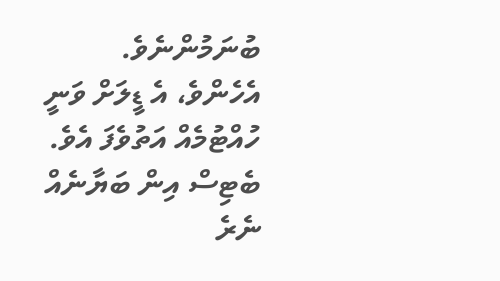ބުނަމުންނެވެ. އެހެންވެ، އެ ޑީލަށް ވަނީ ހުއްޓުމެއް އަތުވެފަ އެވެ.
ބެޓިސް އިން ބަޔާނެއް ނެރެ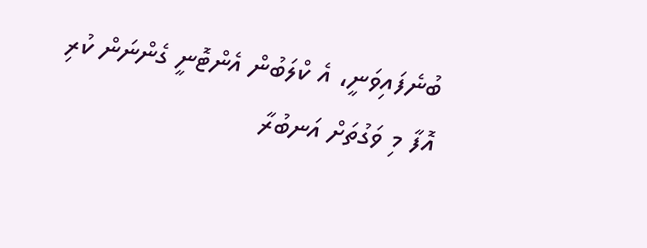ބުނެފައިވަނީ، އެ ކްލަބުން އެންޓޮނީ ގެންނަން ކުރި އޮފާ މި ވަގުތަށް އަނބުރާ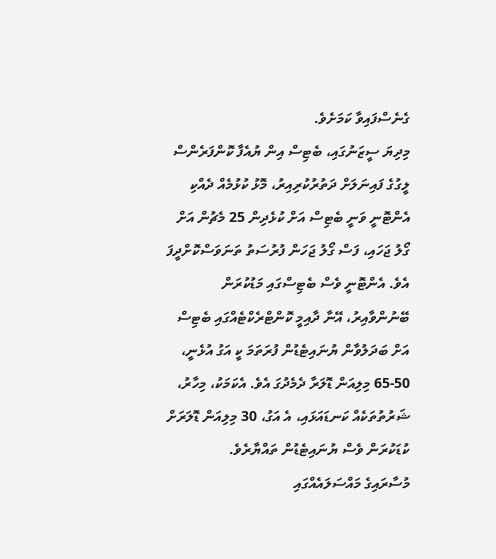ގެނެސްފައިވާ ކަމަށެވެ.
މިދިޔަ ސީޒަނުގައި، ބެޓިސް އިން ޔުއެފާ ކޮންފަރެންސް ލީގުގެ ފައިނަލަށް ދަތުރުކުރިއިރު، މޮޅު ކުޅުމެއް ދެއްކި އެންޓޮނީ ވަނީ ބެޓިސް އަށް ކުޅެދިން 25 މެޗުން އަށް ގޯލު ޖަހައި، ފަސް ގޯލު ޖަހަން ފުރުސަތު ތަނަވަސްކޮށްދީފަ އެވެ. އެންޓޮނީ ވެސް ބެޓިސްގައި މަޑުކުރަން ބޭނުންވާއިރު، އޭނާ ދާއިމީ ކޮންޓްރެކްޓެއްގައި ބެޓިސް އަށް ބަދަލުވާން ޔުނައިޓެޑުން ފުރަތަމަ ކީ އަގު އުޅެނީ، 50-65 މިލިއަން ޑޮލަރާ ދެމެދުގަ އެވެ. އެކަމަކު، މިހާރު، ޝަރުތުތަކެއް ކަނޑައަޅައި، އެ އަގު، 30 މިލިއަން ޑޮލަރަށް ކުޑަކުރަން ވެސް ޔުނައިޓެޑުން ތައްޔާރެވެ.
މުސާރައިގެ މައްސަލައެއްގައި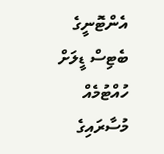އެންޓޮނީގެ ބެޓިސް ޑީލަށް ހުއްޓުމެއް މުސާރައިގެ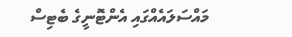މައްސަލައެއްގައި އެންޓޮނީގެ ބެޓިސް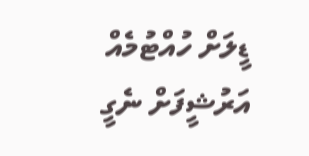ޑީލަށް ހުއްޓުމެއް
އަރުޝީފަށް ނެގީ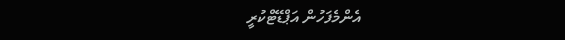އެންމެފަހުން އަޕްޑޭޓްކުރީ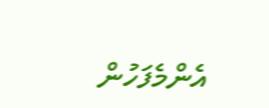އެންމެފަހުން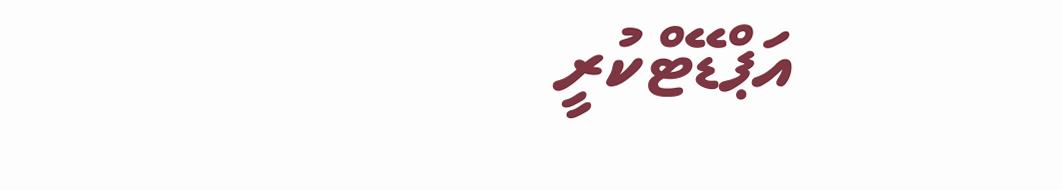އަޕްޑޭޓްކުރީ